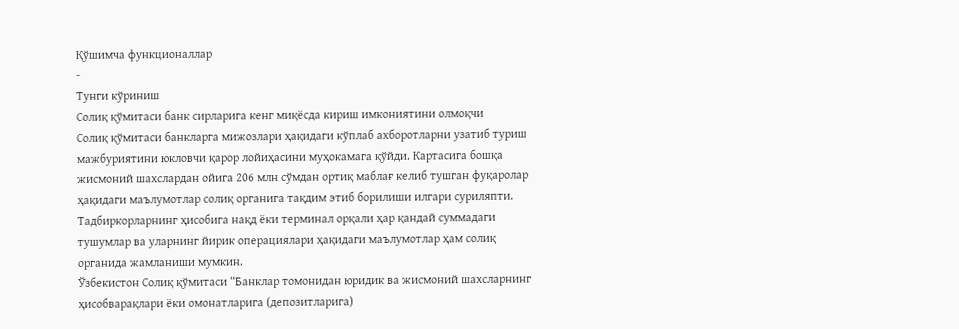Қўшимча функционаллар
-
Тунги кўриниш
Солиқ қўмитаси банк сирларига кенг миқёсда кириш имкониятини олмоқчи
Солиқ қўмитаси банкларга мижозлари ҳақидаги кўплаб ахборотларни узатиб туриш мажбуриятини юкловчи қарор лойиҳасини муҳокамага қўйди. Картасига бошқа жисмоний шахслардан ойига 206 млн сўмдан ортиқ маблағ келиб тушган фуқаролар ҳақидаги маълумотлар солиқ органига тақдим этиб борилиши илгари суриляпти. Тадбиркорларнинг ҳисобига нақд ёки терминал орқали ҳар қандай суммадаги тушумлар ва уларнинг йирик операциялари ҳақидаги маълумотлар ҳам солиқ органида жамланиши мумкин.
Ўзбекистон Солиқ қўмитаси “Банклар томонидан юридик ва жисмоний шахсларнинг ҳисобварақлари ёки омонатларига (депозитларига)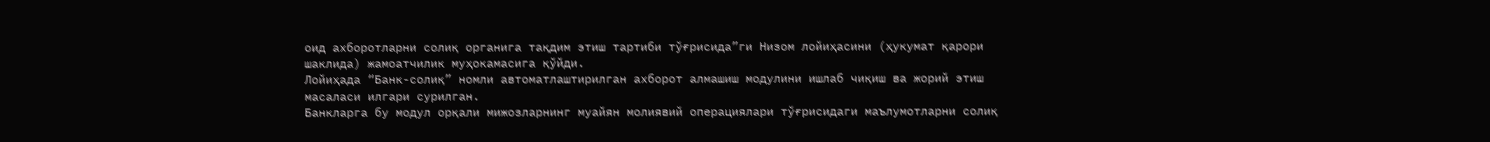оид ахборотларни солиқ органига тақдим этиш тартиби тўғрисида”ги Низом лойиҳасини (ҳукумат қарори шаклида) жамоатчилик муҳокамасига қўйди.
Лойиҳада “Банк-солиқ” номли автоматлаштирилган ахборот алмашиш модулини ишлаб чиқиш ва жорий этиш масаласи илгари сурилган.
Банкларга бу модул орқали мижозларнинг муайян молиявий операциялари тўғрисидаги маълумотларни солиқ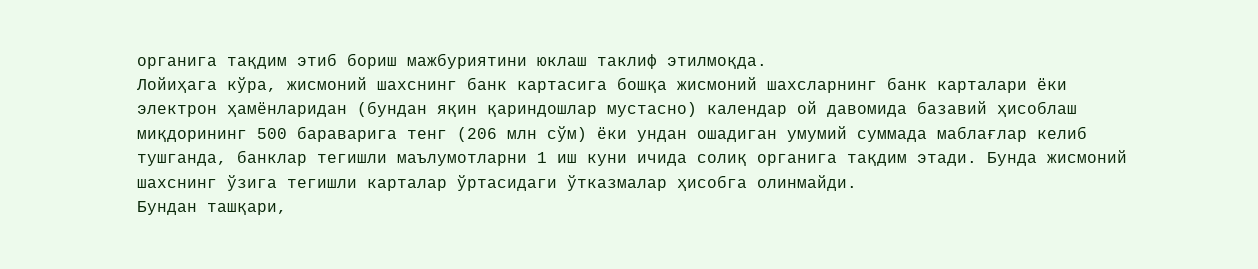органига тақдим этиб бориш мажбуриятини юклаш таклиф этилмоқда.
Лойиҳага кўра, жисмоний шахснинг банк картасига бошқа жисмоний шахсларнинг банк карталари ёки электрон ҳамёнларидан (бундан яқин қариндошлар мустасно) календар ой давомида базавий ҳисоблаш миқдорининг 500 бараварига тенг (206 млн сўм) ёки ундан ошадиган умумий суммада маблағлар келиб тушганда, банклар тегишли маълумотларни 1 иш куни ичида солиқ органига тақдим этади. Бунда жисмоний шахснинг ўзига тегишли карталар ўртасидаги ўтказмалар ҳисобга олинмайди.
Бундан ташқари,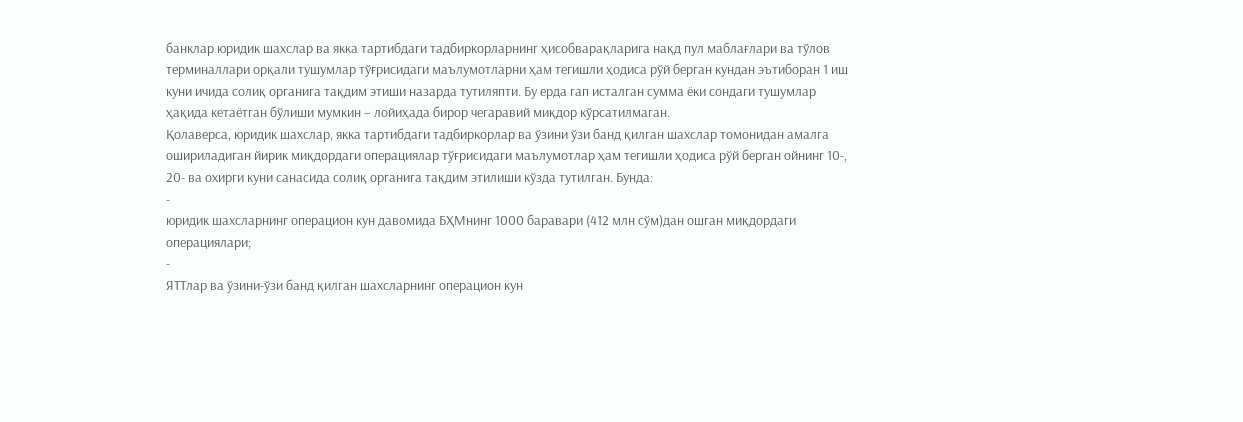банклар юридик шахслар ва якка тартибдаги тадбиркорларнинг ҳисобварақларига нақд пул маблағлари ва тўлов терминаллари орқали тушумлар тўғрисидаги маълумотларни ҳам тегишли ҳодиса рўй берган кундан эътиборан 1 иш куни ичида солиқ органига тақдим этиши назарда тутиляпти. Бу ерда гап исталган сумма ёки сондаги тушумлар ҳақида кетаётган бўлиши мумкин – лойиҳада бирор чегаравий миқдор кўрсатилмаган.
Қолаверса, юридик шахслар, якка тартибдаги тадбиркорлар ва ўзини ўзи банд қилган шахслар томонидан амалга ошириладиган йирик миқдордаги операциялар тўғрисидаги маълумотлар ҳам тегишли ҳодиса рўй берган ойнинг 10-, 20- ва охирги куни санасида солиқ органига тақдим этилиши кўзда тутилган. Бунда:
-
юридик шахсларнинг операцион кун давомида БҲМнинг 1000 баравари (412 млн сўм)дан ошган миқдордаги операциялари;
-
ЯТТлар ва ўзини-ўзи банд қилган шахсларнинг операцион кун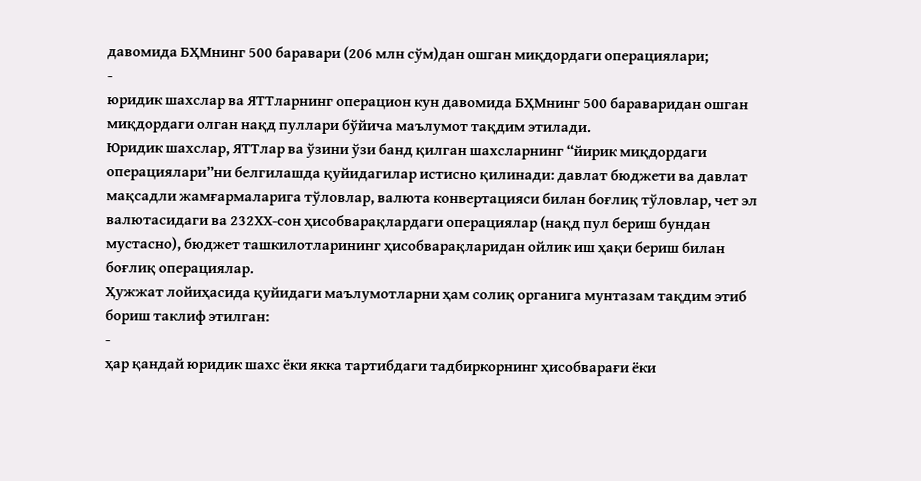давомида БҲМнинг 500 баравари (206 млн сўм)дан ошган миқдордаги операциялари;
-
юридик шахслар ва ЯТТларнинг операцион кун давомида БҲМнинг 500 бараваридан ошган миқдордаги олган нақд пуллари бўйича маълумот тақдим этилади.
Юридик шахслар, ЯТТлар ва ўзини ўзи банд қилган шахсларнинг “йирик миқдордаги операциялари”ни белгилашда қуйидагилар истисно қилинади: давлат бюджети ва давлат мақсадли жамғармаларига тўловлар, валюта конвертацияси билан боғлиқ тўловлар, чет эл валютасидаги ва 232ХХ-сон ҳисобварақлардаги операциялар (нақд пул бериш бундан мустасно), бюджет ташкилотларининг ҳисобварақларидан ойлик иш ҳақи бериш билан боғлиқ операциялар.
Ҳужжат лойиҳасида қуйидаги маълумотларни ҳам солиқ органига мунтазам тақдим этиб бориш таклиф этилган:
-
ҳар қандай юридик шахс ёки якка тартибдаги тадбиркорнинг ҳисобварағи ёки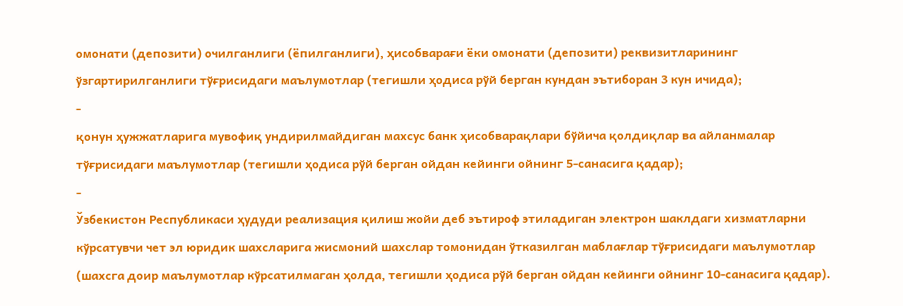омонати (депозити) очилганлиги (ёпилганлиги), ҳисобварағи ёки омонати (депозити) реквизитларининг ўзгартирилганлиги тўғрисидаги маълумотлар (тегишли ҳодиса рўй берган кундан эътиборан 3 кун ичида);
-
қонун ҳужжатларига мувофиқ ундирилмайдиган махсус банк ҳисобварақлари бўйича қолдиқлар ва айланмалар тўғрисидаги маълумотлар (тегишли ҳодиса рўй берган ойдан кейинги ойнинг 5-санасига қадар);
-
Ўзбекистон Республикаси ҳудуди реализация қилиш жойи деб эътироф этиладиган электрон шаклдаги хизматларни кўрсатувчи чет эл юридик шахсларига жисмоний шахслар томонидан ўтказилган маблағлар тўғрисидаги маълумотлар (шахсга доир маълумотлар кўрсатилмаган ҳолда, тегишли ҳодиса рўй берган ойдан кейинги ойнинг 10-санасига қадар).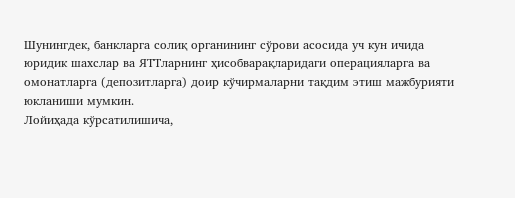Шунингдек, банкларга солиқ органининг сўрови асосида уч кун ичида юридик шахслар ва ЯТТларнинг ҳисобварақларидаги операцияларга ва омонатларга (депозитларга) доир кўчирмаларни тақдим этиш мажбурияти юкланиши мумкин.
Лойиҳада кўрсатилишича,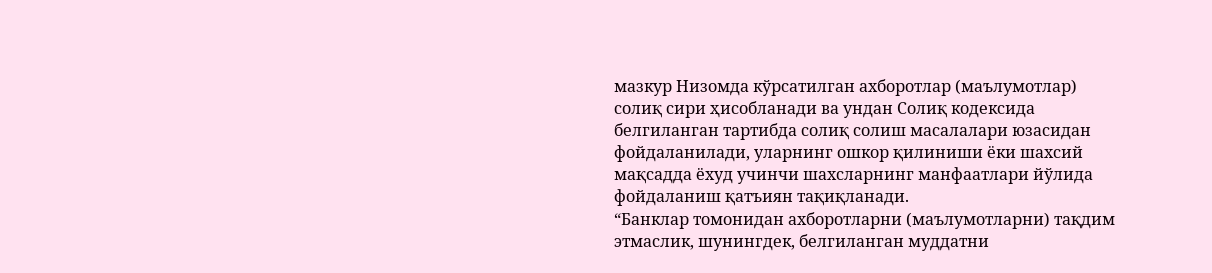мазкур Низомда кўрсатилган ахборотлар (маълумотлар) солиқ сири ҳисобланади ва ундан Солиқ кодексида белгиланган тартибда солиқ солиш масалалари юзасидан фойдаланилади, уларнинг ошкор қилиниши ёки шахсий мақсадда ёхуд учинчи шахсларнинг манфаатлари йўлида фойдаланиш қатъиян тақиқланади.
“Банклар томонидан ахборотларни (маълумотларни) тақдим этмаслик, шунингдек, белгиланган муддатни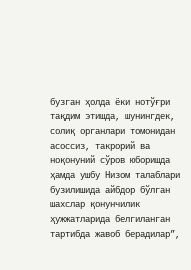бузган ҳолда ёки нотўғри тақдим этишда, шунингдек, солиқ органлари томонидан асоссиз, такрорий ва ноқонуний сўров юборишда ҳамда ушбу Низом талаблари бузилишида айбдор бўлган шахслар қонунчилик ҳужжатларида белгиланган тартибда жавоб берадилар”,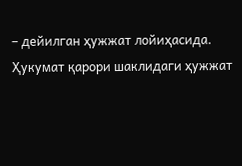– дейилган ҳужжат лойиҳасида.
Ҳукумат қарори шаклидаги ҳужжат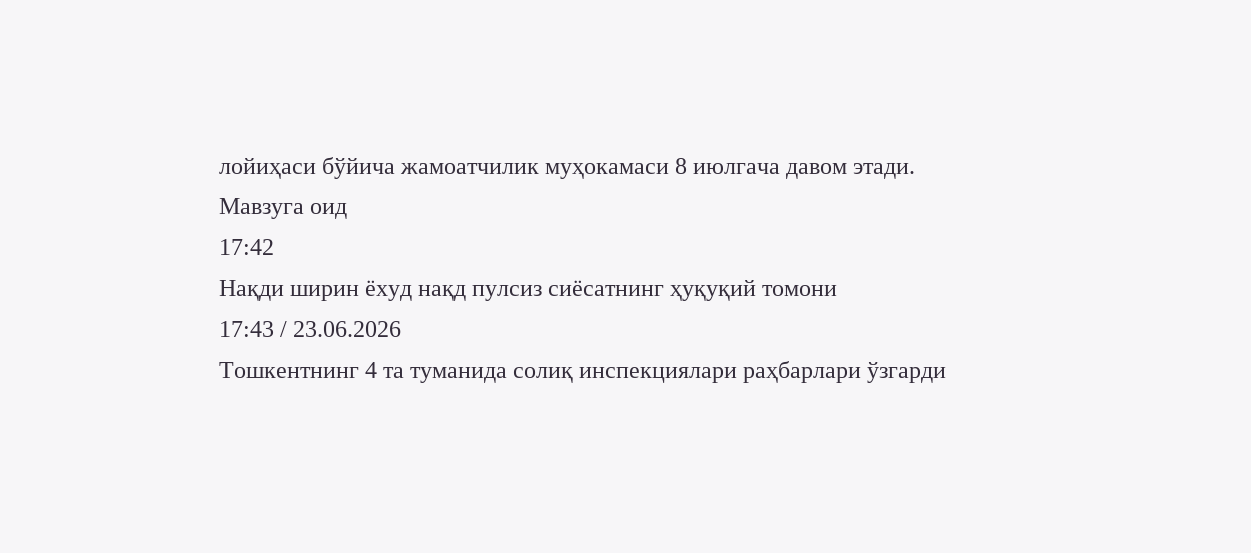лойиҳаси бўйича жамоатчилик муҳокамаси 8 июлгача давом этади.
Мавзуга оид
17:42
Нақди ширин ёхуд нақд пулсиз сиёсатнинг ҳуқуқий томони
17:43 / 23.06.2026
Тошкентнинг 4 та туманида солиқ инспекциялари раҳбарлари ўзгарди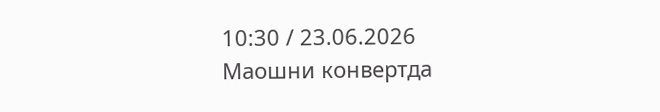10:30 / 23.06.2026
Маошни конвертда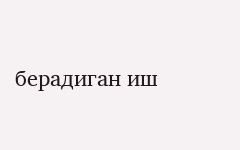берадиган иш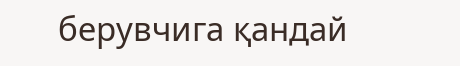берувчига қандай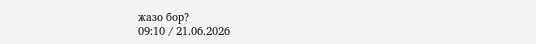жазо бор?
09:10 / 21.06.2026